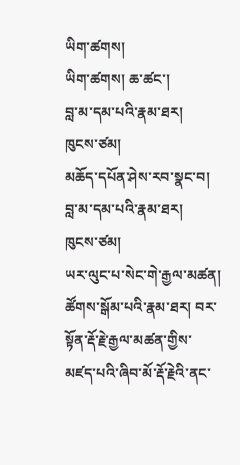ཡིག་ཚགས།
ཡིག་ཚགས། ཆ་ཚང་།
བླ་མ་དམ་པའི་རྣམ་ཐར།
ཁུངས་ཙམ།
མཆོད་དཔོན་ཤེས་རབ་སྣང་བ།
བླ་མ་དམ་པའི་རྣམ་ཐར།
ཁུངས་ཙམ།
ཡར་ལུང་པ་སེང་གེ་རྒྱལ་མཚན།
ཚོགས་སྒོམ་པའི་རྣམ་ཐར། བར་སྟོན་རྡོ་རྗེ་རྒྱལ་མཚན་གྱིས་མཛད་པའི་ཞིབ་མོ་རྡོ་རྗེའི་ནང་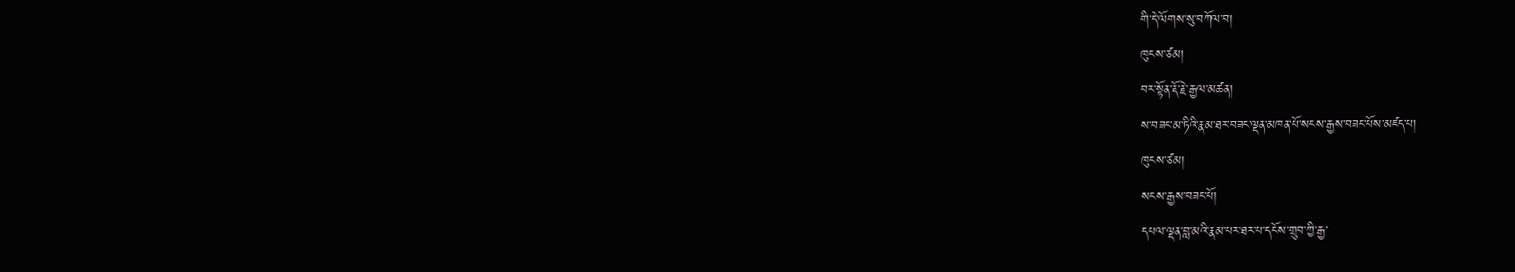གི་དེ་ལོགས་སུ་བཀོལ་བ།
ཁུངས་ཙམ།
བར་སྟོན་རྡོ་རྗེ་རྒྱལ་མཚན།
ས་བཟང་མ་ཏིའི་རྣམ་ཐར་བཟང་ལྡན་མཁན་པོ་སངས་རྒྱས་བཟང་པོས་མཛད་པ།
ཁུངས་ཙམ།
སངས་རྒྱས་བཟང་པོ།
དཔལ་ལྡན་བླ་མའི་རྣམ་པར་ཐར་པ་དངོས་གྲུབ་ཀྱི་རྒྱ་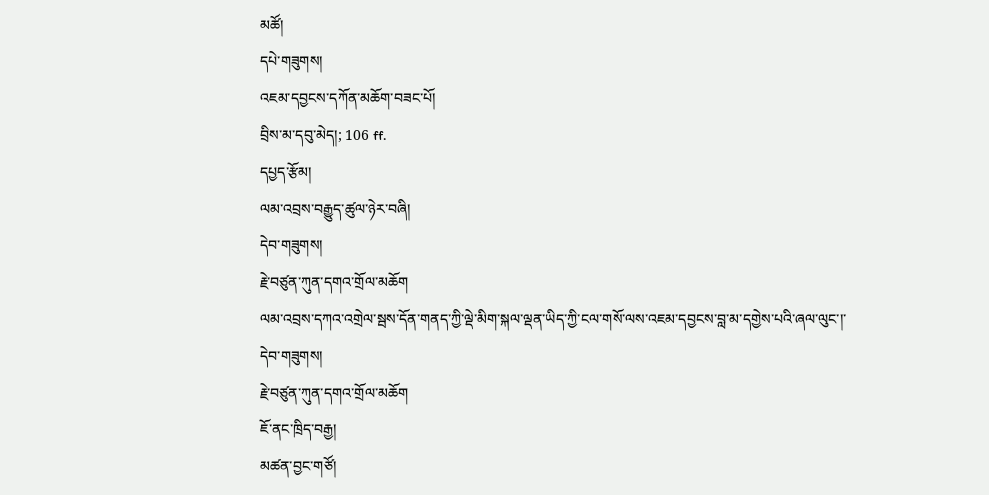མཚོ།
དཔེ་གཟུགས།
འཇམ་དབྱངས་དཀོན་མཆོག་བཟང་པོ།
བྲིས་མ་དབུ་མེད།; 106 ff.
དཔྱད་རྩོམ།
ལམ་འབྲས་བརྒྱུད་ཚུལ་ཉེར་བཞི།
དེབ་གཟུགས།
རྗེ་བཙུན་ཀུན་དགའ་གྲོལ་མཆོག
ལམ་འབྲས་དཀའ་འགྲེལ་སྦས་དོན་གནད་ཀྱི་ལྡེ་མིག་སྐལ་ལྡན་ཡིད་ཀྱི་ངལ་གསོ་ལས་འཇམ་དབྱངས་བླ་མ་དགྱེས་པའི་ཞལ་ལུང་།་
དེབ་གཟུགས།
རྗེ་བཙུན་ཀུན་དགའ་གྲོལ་མཆོག
ཇོ་ནང་ཁྲིད་བརྒྱ།
མཚན་བྱང་གཙོ།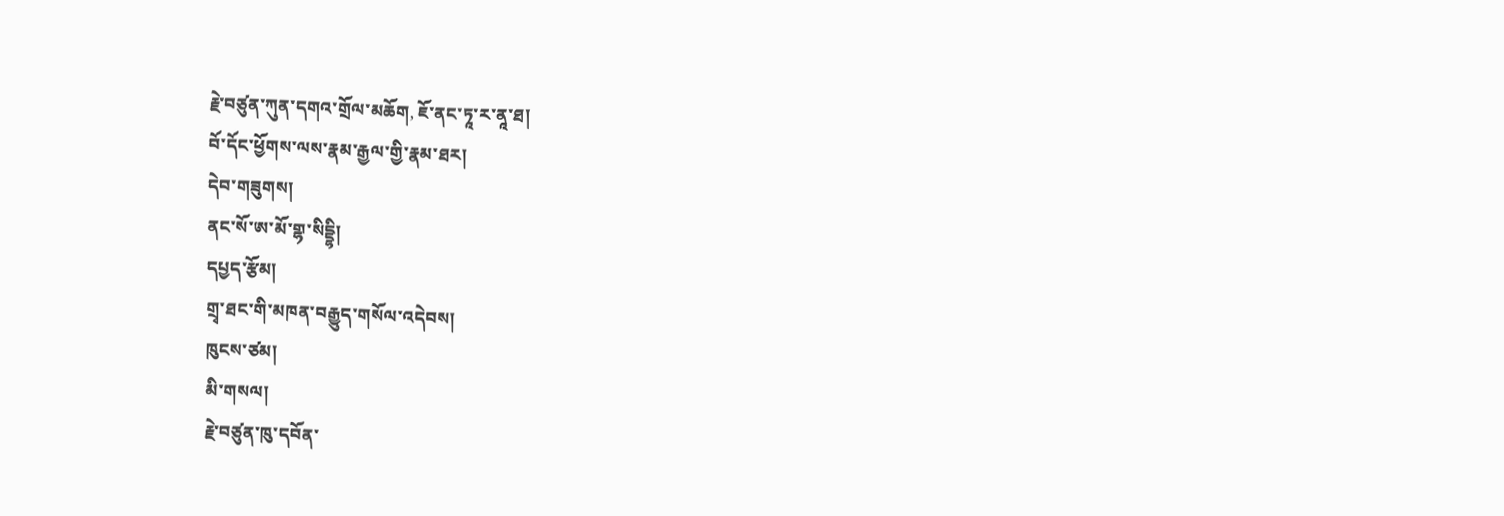རྗེ་བཙུན་ཀུན་དགའ་གྲོལ་མཆོག, ཇོ་ནང་ཏཱ་ར་ནཱ་ཐ།
བོ་དོང་ཕྱོགས་ལས་རྣམ་རྒྱལ་གྱི་རྣམ་ཐར།
དེབ་གཟུགས།
ནང་སོ་ཨ་མོ་གྷ་སིདྡྷི།
དཔྱད་རྩོམ།
གྲྭ་ཐང་གི་མཁན་བརྒྱུད་གསོལ་འདེབས།
ཁུངས་ཙམ།
མི་གསལ།
རྗེ་བཙུན་ཁུ་དབོན་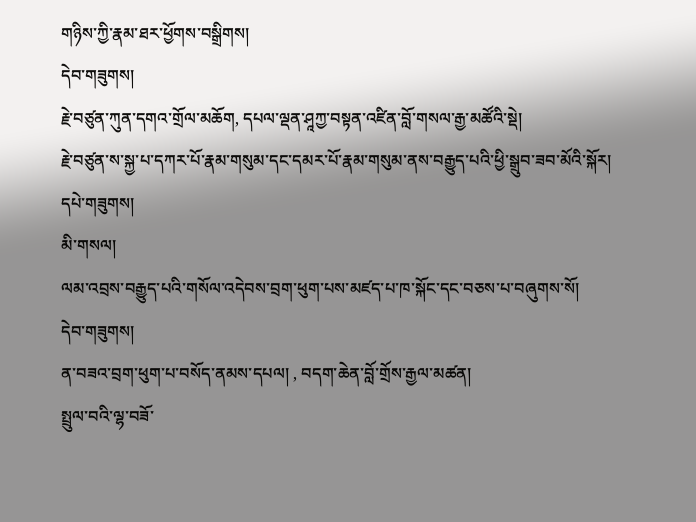གཉིས་ཀྱི་རྣམ་ཐར་ཕྱོགས་བསྒྲིགས།
དེབ་གཟུགས།
རྗེ་བཙུན་ཀུན་དགའ་གྲོལ་མཆོག, དཔལ་ལྡན་ཤཱཀྱ་བསྟན་འཛིན་བློ་གསལ་རྒྱ་མཚོའི་སྡེ།
རྗེ་བཙུན་ས་སྐྱ་པ་དཀར་པོ་རྣམ་གསུམ་དང་དམར་པོ་རྣམ་གསུམ་ནས་བརྒྱུད་པའི་ཕྱི་སྒྲུབ་ཟབ་མོའི་སྐོར།
དཔེ་གཟུགས།
མི་གསལ།
ལམ་འབྲས་བརྒྱུད་པའི་གསོལ་འདེབས་བྲག་ཕུག་པས་མཛད་པ་ཁ་སྐོང་དང་བཅས་པ་བཞུགས་སོ།
དེབ་གཟུགས།
ན་བཟའ་བྲག་ཕུག་པ་བསོད་ནམས་དཔལ། , བདག་ཆེན་བློ་གྲོས་རྒྱལ་མཚན།
སྤྲུལ་བའི་ལྷ་བཟོ་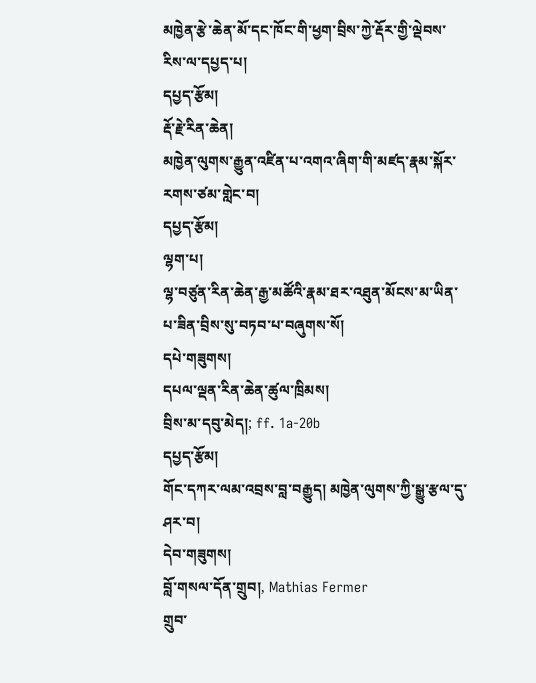མཁྱེན་རྩེ་ཆེན་མོ་དང་ཁོང་གི་ཕྱག་བྲིས་ཀྱེ་རྡོར་གྱི་ལྡེབས་རིས་ལ་དཔྱད་པ།
དཔྱད་རྩོམ།
རྡོ་རྗེ་རིན་ཆེན།
མཁྱེན་ལུགས་རྒྱུན་འཛིན་པ་འགའ་ཞིག་གི་མཛད་རྣམ་སྐོར་རགས་ཙམ་གླེང་བ།
དཔྱད་རྩོམ།
ལྷག་པ།
ལྷ་བཙུན་རིན་ཆེན་རྒྱ་མཚོའི་རྣམ་ཐར་འཐུན་མོངས་མ་ཡིན་པ་ཟིན་བྲིས་སུ་བཏབ་པ་བཞུགས་སོ།
དཔེ་གཟུགས།
དཔལ་ལྡན་རིན་ཆེན་ཚུལ་ཁྲིམས།
བྲིས་མ་དབུ་མེད།; ff. 1a-20b
དཔྱད་རྩོམ།
གོང་དཀར་ལམ་འབྲས་བླ་བརྒྱུད། མཁྱེན་ལུགས་ཀྱི་སྒྱུ་རྩལ་དུ་ཤར་བ།
དེབ་གཟུགས།
བློ་གསལ་དོན་གྲུབ།, Mathias Fermer
གྲུབ་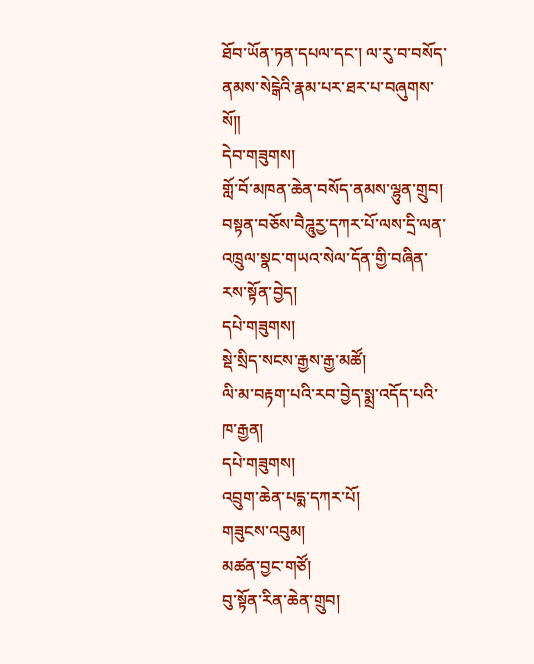ཐོབ་ཡོན་ཏན་དཔལ་དང་། ལ་རུ་བ་བསོད་ནམས་སེངྒེའི་རྣམ་པར་ཐར་པ་བཞུགས་སོ༎
དེབ་གཟུགས།
གློ་བོ་མཁན་ཆེན་བསོད་ནམས་ལྷུན་གྲུབ།
བསྟན་བཅོས་བཻཌཱུརྱ་དཀར་པོ་ལས་དྲི་ལན་འཁྲུལ་སྣང་གཡའ་སེལ་དོན་གྱི་བཞིན་རས་སྟོན་བྱེད།
དཔེ་གཟུགས།
སྡེ་སྲིད་སངས་རྒྱས་རྒྱ་མཚོ།
ལི་མ་བརྟག་པའི་རབ་བྱེད་སྨྲ་འདོད་པའི་ཁ་རྒྱན།
དཔེ་གཟུགས།
འབྲུག་ཆེན་པདྨ་དཀར་པོ།
གཟུངས་འབུམ།
མཚན་བྱང་གཙོ།
བུ་སྟོན་རིན་ཆེན་གྲུབ།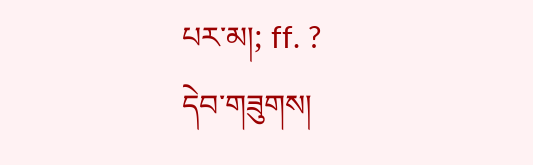པར་མ།; ff. ?
དེབ་གཟུགས།